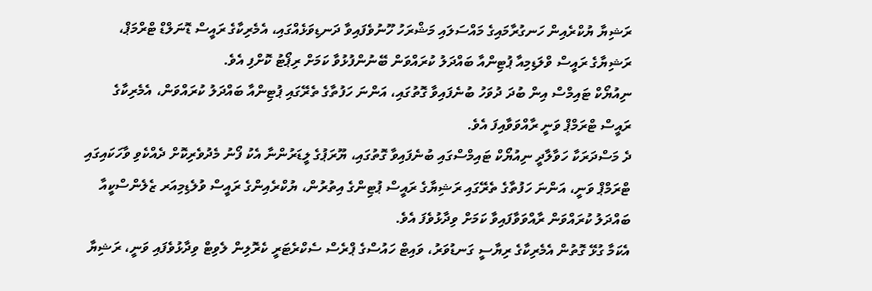ރަޝިޔާ ޔުކްރެއިން ހަނގުރާމައިގެ މައްސަލައި މަޝްރަހު ހޫނުވެފައިވާ ދަނޑިވަޅެއްގައި، އެމެރިކާގެ ރައީސް ޑޮނަލްޑް ޓްރްމަޕް، ރަޝިޔާގެ ރައީސް ވްލަޑިމިއާ ޕުޓިންއާ ބައްދަލު ކުރައްވަން ބޭނުންފުޅުވާ ކަމަށް ރިޕޯޓު ކޮށްފި އެވެ.
ނިއުޔޯކް ޓައިމްސް އިން ބުދަ ދުވަހު ބުނެފައިވާ ގޮތުގައި، އަންނަ ހަފުތާގެ ތެރޭގައި ޕުޓިންއާ ބައްދަލު ކުރައްވަން، އެމެރިކާގެ ރައީސް ޓްރަމްޕް ވަނީ ރާއްވަވާއިފަ އެވެ.
ދެ މަސްދަރަކާ ހަވާލާދީ ނިއުޔޯކް ޓައިމްސްގައި ބުނެފައިވާ ގޮތުގައި، ޔޫރަޕުގެ ލީޑަރުންނާ އެކު ފޯނު މެދުވެރިކޮށް ދެއްކެވި ވާހަކައިގައި ޓްރަމްޕް ވަނީ، އަންނަ ހަފުތާގެ ތެރޭގައި ރަޝިޔާގެ ރައީސް ޕުޓިންގެ އިތުރުން، ޔުކްރެއިންގެ ރައީސް ވުލެޑިމިއަރ ޒެލެންސްކީއާ ބައްދަލު ކުރައްވަން ރާއްވަވާފައިވާ ކަމަށް ވިދާޅުވެފަ އެވެ.
އެކަމާ ގުޅޭ ގޮތުން އެމެރިކާގެ ރިޔާސީ ގަނޑުވަރު، ވައިޓް ހައުސްގެ ޕްރެސް ސެކްރެޓަރީ ކެރޮލިން ލެވިޓް ވިދާޅުވެފައި ވަނީ، ރަޝިޔާ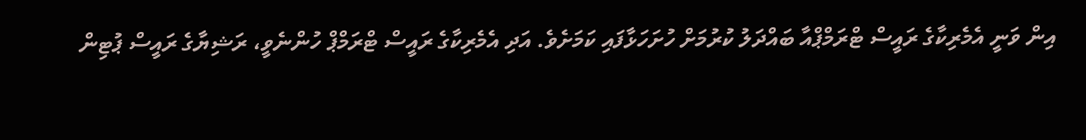އިން ވަނީ އެމެރިކާގެ ރައީސް ޓްރަމްޕްއާ ބައްދަލު ކުރުމަށް ހުށަހަޅާފައި ކަމަށެވެ. އަދި އެމެރިކާގެ ރައީސް ޓްރަމްޕް ހުންނެވީ، ރަޝިޔާގެ ރައީސް ޕުޓިން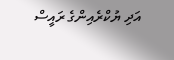އަދި ޔުކްރެއިންގެ ރައީސް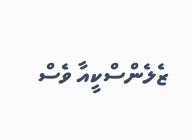ޒެލެންސްކީއާ ވެސް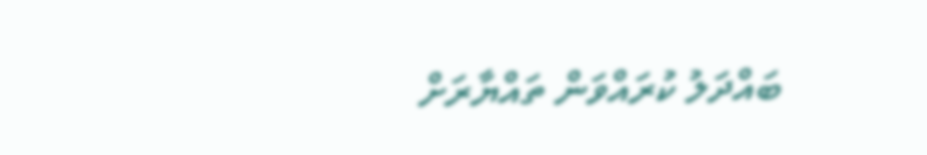ބައްދަލު ކުރައްވަން ތައްޔާރަށް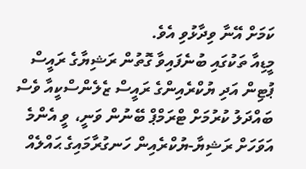ކަމަށް އޭނާ ވިދާޅުވި އެވެ.
މީޑިއާ ތަކުގައި ބުނެފައިވާ ގޮތުން ރަޝިޔާގެ ރައީސް ޕުޓިން އަދި ޔުކްރެއިންގެ ރައީސް ޒެލެންސްކީއާ ވެސް ބައްދަލު ކުރުމަށް ޓްރަމްޕް ބޭނުން ވަނީ، ވީ އެންމެ އަވަހަށް ރަޝިޔާ-ޔުކްރެއިން ހަނގުރާމައިގެ ޙައްލެއް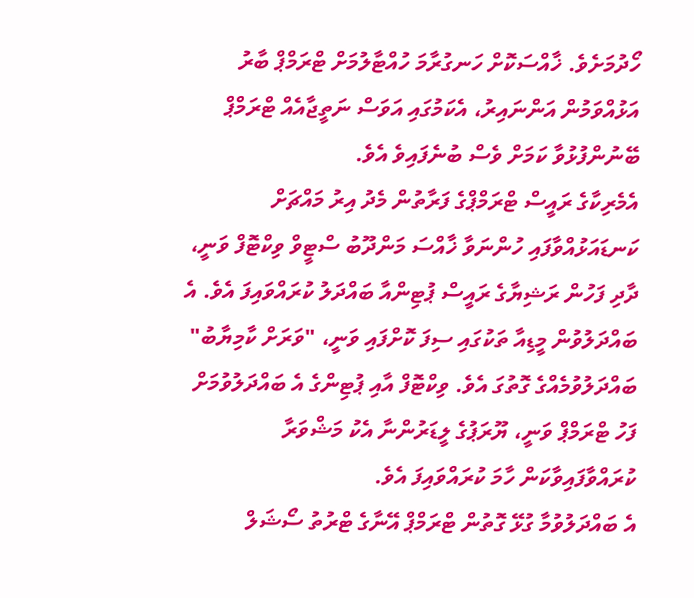ހޯދުމަށެވެ. ޚާއްސަކޮށް ހަނގުރާމަ ހުއްޓާލުމަށް ޓްރަމްޕް ބާރު އަޅުއްވަމުން އަންނައިރު، އެކަމުގައި އަވަސް ނަތީޖާއެއް ޓްރަމްޕް ބޭނުންފުޅުވާ ކަމަށް ވެސް ބުނެފައިވެ އެވެ.
އެމެރިކާގެ ރައީސް ޓްރަމްޕްގެ ފަރާތުން މެދު އިރު މައްޗަށް ކަނޑައަޅުއްވާފައި ހުންނަވާ ޚާއްސަ މަންދޫބު ސްޓީވް ވިކްޓޮފް ވަނީ، ދާދި ފަހުން ރަޝިޔާގެ ރައީސް ޕުޓިންއާ ބައްދަލު ކުރައްވައިފަ އެވެ. އެ ބައްދަލުވުން މީޑިއާ ތަކުގައި ސިފަ ކޮށްފައި ވަނީ، "ވަރަށް ކާމިޔާބު" ބައްދަލުވުމެއްގެ ގޮތުގަ އެވެ. ވިކްޓޮފް އާއި ޕުޓިންގެ އެ ބައްދަލުވުމަށް ފަހު ޓްރަމްޕް ވަނީ، ޔޫރަޕުގެ ލީޑަރުންނާ އެކު މަޝްވަރާ ކުރައްވާފައިވާކަން ހާމަ ކުރައްވައިފަ އެވެ.
އެ ބައްދަލުވުމާ ގުޅޭ ގޮތުން ޓްރަމްޕް އޭނާގެ ޓްރުތު ސޯޝަލް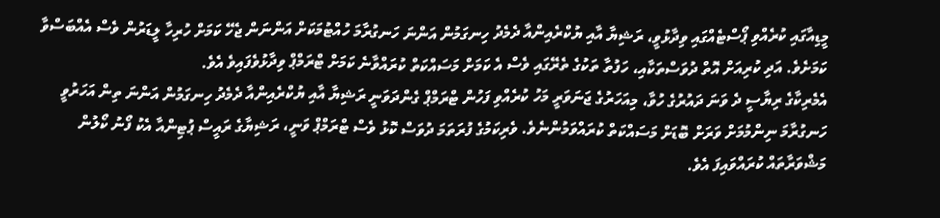މީޑިއާގައި ކުރެއްވި ޕޯސްޓެއްގައި ވިދާޅުވީ، ރަޝިޔާ އާއި ޔުކްރެއިންއާ ދެމެދު ހިނގަމުން އަންނަ ހަނގުރާމަ ހުއްޓުމަކަށް އަންނަން ޖެހޭ ކަމަށް ހުރިހާ ލީޑަރުން ވެސް އެއްބަސްވާ ކަމަށެވެ. އަދި ކުރިއަށް އޮތް ދުވަސްތަކާއި، ހަފުތާ ތަކުގެ ތެރޭގައި ވެސް އެ ކަމަށް މަސައްކަތް ކުރައްވާނެ ކަމަށް ޓްރަމްޕް ވިދާޅުވެފައިވެ އެވެ.
އެމެރިކާގެ ރިޔާސީ ދެ ވަނަ ދައުރުގެ ހުވާ، މިއަހަރުގެ ޖަނަވަރީ މަހު ކުރެއްވި ފަހުން ޓްރަމްޕް ގެންދަވަނީ ރަޝިޔާ އާއި ޔުކްރެއިންއާ ދެމެދު ހިނގަމުން އަންނަ ތިން އަހަރުވީ ހަނގުރާމަ ނިންމުމަށް ވަރަށް ބޮޑަށް މަސައްކަތް ކުރައްވަމުންނެވެ. ވެރިކަމުގެ ފުރަތަމަ ދުވަސް ކޮޅު ވެސް ޓްރަމްޕް ވަނީ، ރަޝިޔާގެ ރައީސް ޕުޓިންއާ އެކު ފޯނު ކޯލުން މަޝްވަރާތައް ކުރައްވައިފަ އެވެ.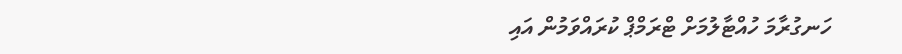ހަނގުރާމަ ހުއްޓާލުމަށް ޓްރަމްޕް ކުރައްވަމުން އައި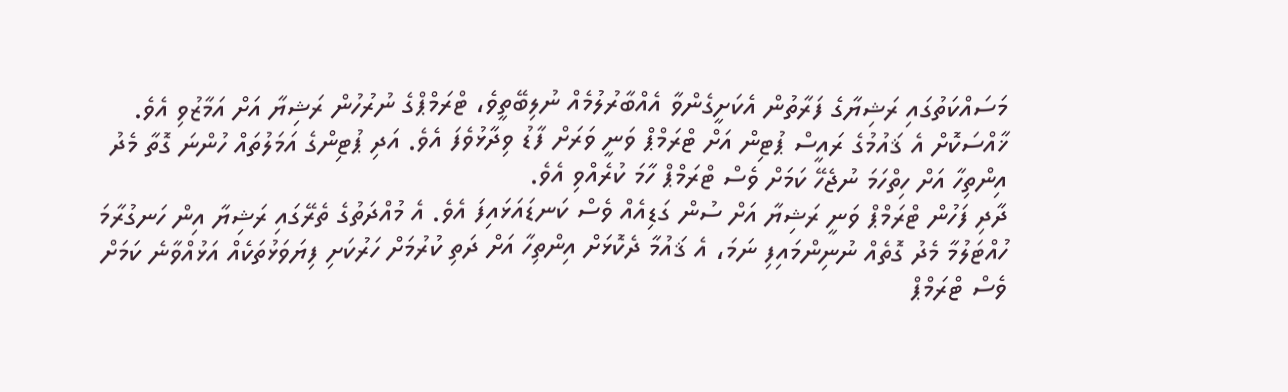މަސައްކަތުގައި ރަޝިޔާގެ ފަރާތުން އެކަށީގެންވާ އެއްބާރުލުމެއް ނުލިބޭތީވެ، ޓްރަމްޕްގެ ނުރުހުން ރަޝިޔާ އަށް އަމާޒުވި އެވެ. ޚާއްސަކޮށް އެ ޤައުމުގެ ރައީސް ޕުޓިން އަށް ޓްރަމްޕް ވަނީ ވަރަށް ފާޑު ވިދާޅުވެފަ އެވެ. އަދި ޕުޓިންގެ އަމަލުތައް ހުންނަ ގޮތާ މެދު އިންތިހާ އަށް ހިތްހަމަ ނުޖެހޭ ކަމަށް ވެސް ޓްރަމްޕް ހާމަ ކުރެއްވި އެވެ.
ދާދި ފަހުން ޓްރަމްޕް ވަނީ ރަޝިޔާ އަށް ސުން ގަޑިއެއް ވެސް ކަނޑައަޅައިފަ އެވެ. އެ މުއްދަތުގެ ތެރޭގައި ރަޝިޔާ އިން ހަނގުރާމަ ހުއްޓަލުމާ މެދު ގޮތެއް ނުނިންމައިފި ނަމަ، އެ ޤައުމާ ދެކޮޅަށް އިންތިހާ އަށް ދަތި ކުރުމަށް ހަރުކަށި ފިޔަވަޅުތަކެއް އަޅުއްވާނެ ކަމަށް ވެސް ޓްރަމްޕް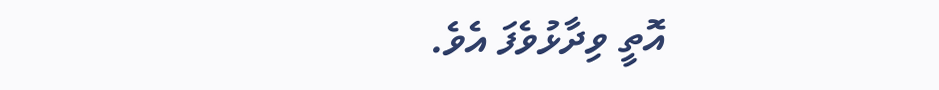އޮތީ ވިދާޅުވެފަ އެވެ.